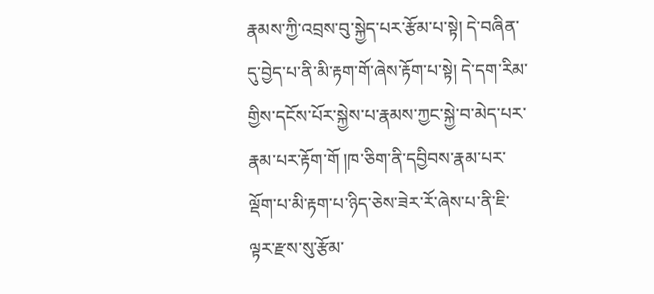རྣམས་ཀྱི་འབྲས་བུ་སྐྱེད་པར་རྩོམ་པ་སྟེ། དེ་བཞིན་དུ་བྱེད་པ་ནི་མི་རྟག་གོ་ཞེས་རྟོག་པ་སྟེ། དེ་དག་རིམ་གྱིས་དངོས་པོར་སྐྱེས་པ་རྣམས་ཀྱང་སྐྱེ་བ་མེད་པར་རྣམ་པར་རྟོག་གོ །ཁ་ཅིག་ནི་དབྱིབས་རྣམ་པར་ལྡོག་པ་མི་རྟག་པ་ཉིད་ཅེས་ཟེར་རོ་ཞེས་པ་ནི་ཇི་ལྟར་རྫས་སུ་རྩོམ་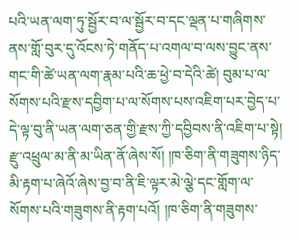པའི་ཡན་ལག་ཏུ་སྦྱོར་བ་ལ་སྦྱོར་བ་དང་ལྡན་པ་གཞིགས་ནས་གློ་བུར་དུ་འོངས་ཏེ་གནོད་པ་འགལ་བ་ལས་བྱུང་ནས་གང་གི་ཚེ་ཡན་ལག་རྣམ་པའི་ཆ་ཕྱེ་བ་དེའི་ཚེ། བུམ་པ་ལ་སོགས་པའི་རྫས་དབྱིག་པ་ལ་སོགས་པས་འཇིག་པར་བྱེད་པ་དེ་ལྟ་བུ་ནི་ཡན་ལག་ཅན་གྱི་རྫས་ཀྱི་དབྱིབས་ནི་འཇིག་པ་སྟེ། རྫུ་འཕྲུལ་མ་ནི་མ་ཡིན་ནོ་ཞེས་སོ། །ཁ་ཅིག་ནི་གཟུགས་ཉིད་མི་རྟག་པ་ཞེའོ་ཞེས་བྱ་བ་ནི་ཇི་ལྟར་མེ་ལྕེ་དང་གློག་ལ་སོགས་པའི་གཟུགས་ནི་རྟག་པའོ། །ཁ་ཅིག་ནི་གཟུགས་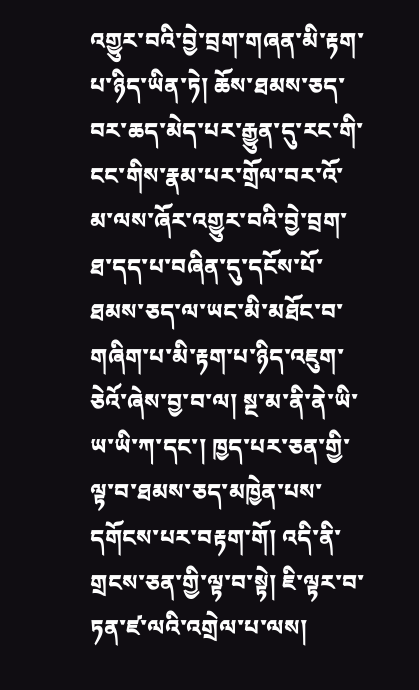འགྱུར་བའི་བྱེ་བྲག་གཞན་མི་རྟག་པ་ཉིད་ཡིན་ཏེ། ཆོས་ཐམས་ཅད་བར་ཆད་མེད་པར་རྒྱུན་དུ་རང་གི་ངང་གིས་རྣམ་པར་གྲོལ་བར་འོ་མ་ལས་ཞོར་འགྱུར་བའི་བྱེ་བྲག་ཐ་དད་པ་བཞིན་དུ་དངོས་པོ་ཐམས་ཅད་ལ་ཡང་མི་མཐོང་བ་གཞིག་པ་མི་རྟག་པ་ཉིད་འཇུག་ཅེའོ་ཞེས་བྱ་བ་ལ། སྔ་མ་ནི་ནེ་ཡི་ཡ་ཡི་ཀ་དང་། ཁྱད་པར་ཅན་གྱི་ལྟ་བ་ཐམས་ཅད་མཁྱེན་པས་དགོངས་པར་བརྟག་གོ། འདི་ནི་གྲངས་ཅན་གྱི་ལྟ་བ་སྟེ། ཇི་ལྟར་བ་ཏན་ཛ་ལའི་འགྲེལ་པ་ལས།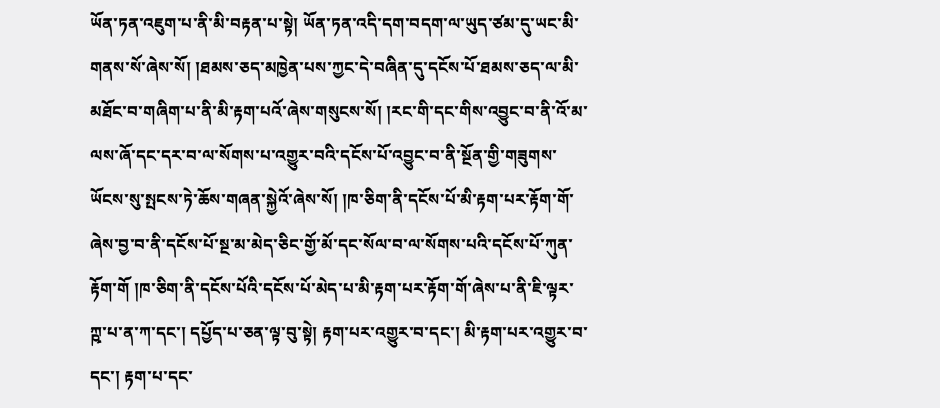ཡོན་ཏན་འཇུག་པ་ནི་མི་བརྟན་པ་སྟེ། ཡོན་ཏན་འདི་དག་བདག་ལ་ཡུད་ཙམ་དུ་ཡང་མི་གནས་སོ་ཞེས་སོ། །ཐམས་ཅད་མཁྱེན་པས་ཀྱང་དེ་བཞིན་དུ་དངོས་པོ་ཐམས་ཅད་ལ་མི་མཐོང་བ་གཞིག་པ་ནི་མི་རྟག་པའོ་ཞེས་གསུངས་སོ། །རང་གི་དང་གིས་འབྱུང་བ་ནི་འོ་མ་ལས་ཞོ་དང་དར་བ་ལ་སོགས་པ་འགྱུར་བའི་དངོས་པོ་འབྱུང་བ་ནི་སྔོན་གྱི་གཟུགས་ཡོངས་སུ་སྤངས་ཏེ་ཆོས་གཞན་སྐྱེའོ་ཞེས་སོ། །ཁ་ཅིག་ནི་དངོས་པོ་མི་རྟག་པར་རྟོག་གོ་ཞེས་བྱ་བ་ནི་དངོས་པོ་སྔ་མ་མེད་ཅིང་གྱོ་མོ་དང་སོལ་བ་ལ་སོགས་པའི་དངོས་པོ་ཀུན་རྟོག་གོ །ཁ་ཅིག་ནི་དངོས་པོའི་དངོས་པོ་མེད་པ་མི་རྟག་པར་རྟོག་གོ་ཞེས་པ་ནི་ཇི་ལྟར་ཀྵ་པ་ན་ཀ་དང་། དཔྱོད་པ་ཅན་ལྟ་བུ་སྟེ། རྟག་པར་འགྱུར་བ་དང་། མི་རྟག་པར་འགྱུར་བ་དང་། རྟག་པ་དང་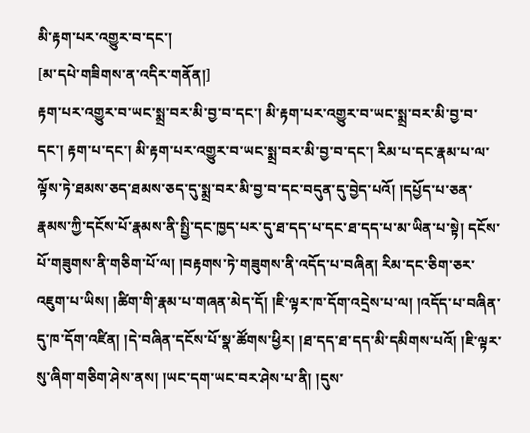མི་རྟག་པར་འགྱུར་བ་དང་།
[མ་དཔེ་གཟིགས་ན་འདིར་གནོན།]
རྟག་པར་འགྱུར་བ་ཡང་སྨྲ་བར་མི་བྱ་བ་དང་། མི་རྟག་པར་འགྱུར་བ་ཡང་སྨྲ་བར་མི་བྱ་བ་དང་། རྟག་པ་དང་། མི་རྟག་པར་འགྱུར་བ་ཡང་སྨྲ་བར་མི་བྱ་བ་དང་། རིམ་པ་དང་རྣམ་པ་ལ་ལྟོས་ཏེ་ཐམས་ཅད་ཐམས་ཅད་དུ་སྨྲ་བར་མི་བྱ་བ་དང་བདུན་དུ་བྱེད་པའོ། །དཔྱོད་པ་ཅན་རྣམས་ཀྱི་དངོས་པོ་རྣམས་ནི་སྤྱི་དང་ཁྱད་པར་དུ་ཐ་དད་པ་དང་ཐ་དད་པ་མ་ཡིན་པ་སྟེ། དངོས་པོ་གཟུགས་ནི་གཅིག་པོ་ལ། །བརྟགས་ཏེ་གཟུགས་ནི་འདོད་པ་བཞིན། རིམ་དང་ཅིག་ཅར་འཇུག་པ་ཡིས། །ཚིག་གི་རྣམ་པ་གཞན་མེད་དོ། །ཇི་ལྟར་ཁ་དོག་འདྲེས་པ་ལ། །འདོད་པ་བཞིན་དུ་ཁ་དོག་འཛིན། །དེ་བཞིན་དངོས་པོ་སྣ་ཚོགས་ཕྱིར། །ཐ་དད་ཐ་དད་མི་དམིགས་པའོ། །ཇི་ལྟར་སུ་ཞིག་གཅིག་ཤེས་ནས། །ཡང་དག་ཡང་བར་ཤེས་པ་ནི། །དུས་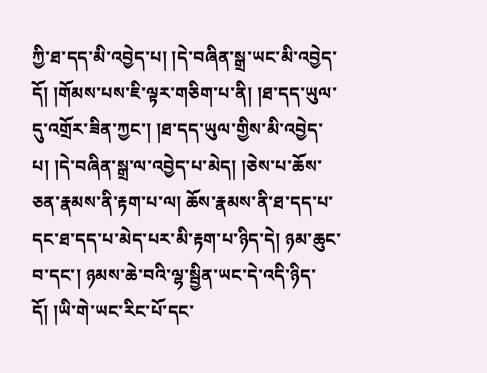ཀྱི་ཐ་དད་མི་འབྱེད་པ། །དེ་བཞིན་སྒྲ་ཡང་མི་འབྱེད་དོ། །གོམས་པས་ཇི་ལྟར་གཅིག་པ་ནི། །ཐ་དད་ཡུལ་དུ་འགྲོར་ཟིན་ཀྱང་། །ཐ་དད་ཡུལ་གྱིས་མི་འབྱེད་པ། །དེ་བཞིན་སྒྲ་ལ་འབྱེད་པ་མེད། །ཅེས་པ་ཆོས་ཅན་རྣམས་ནི་རྟག་པ་ལ། ཆོས་རྣམས་ནི་ཐ་དད་པ་དང་ཐ་དད་པ་མེད་པར་མི་རྟག་པ་ཉིད་དེ། ཉམ་ཆུང་བ་དང་། ཉམས་ཆེ་བའི་ལྷ་སྦྱིན་ཡང་དེ་འདི་ཉིད་དོ། །ཡི་གེ་ཡང་རིང་པོ་དང་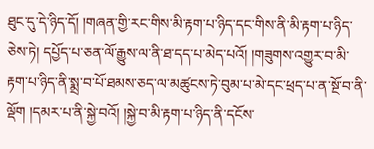ཐུང་དུ་དེ་ཉིད་དོ། །གཞན་གྱི་རང་གིས་མི་རྟག་པ་ཉིད་དང་གིས་ནི་མི་རྟག་པ་ཉིད་ཅེས་ཏེ། དཔྱོད་པ་ཅན་ལོ་རྒྱུས་ལ་ནི་ཐ་དད་པ་མེད་པའོ། །གཟུགས་འགྱུར་བ་མི་རྟག་པ་ཉིད་ནི་སྨྲ་བ་པོ་ཐམས་ཅད་ལ་མཚུངས་ཏེ་བུམ་པ་མེ་དང་ཕྲད་པ་ན་སྔོ་བ་ནི་ལྡོག །དམར་པ་ནི་སྐྱེ་བའོ། །སྐྱེ་བ་མི་རྟག་པ་ཉིད་ནི་དངོས་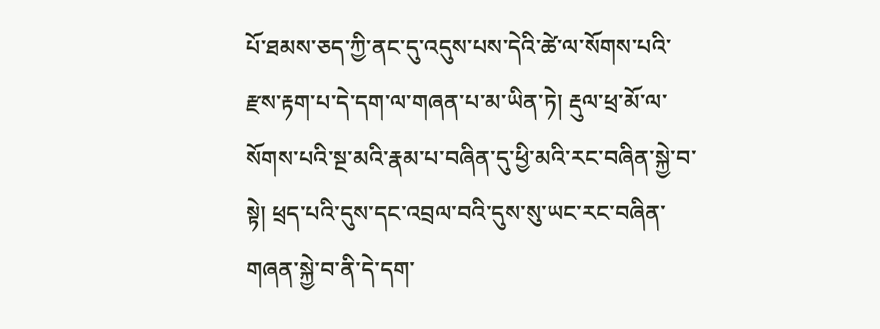པོ་ཐམས་ཅད་ཀྱི་ནང་དུ་འདུས་པས་དེའི་ཚེ་ལ་སོགས་པའི་རྫས་རྟག་པ་དེ་དག་ལ་གཞན་པ་མ་ཡིན་ཏེ། རྡུལ་ཕྲ་མོ་ལ་སོགས་པའི་སྔ་མའི་རྣམ་པ་བཞིན་དུ་ཕྱི་མའི་རང་བཞིན་སྐྱེ་བ་སྟེ། ཕྲད་པའི་དུས་དང་འབྲལ་བའི་དུས་སུ་ཡང་རང་བཞིན་གཞན་སྐྱེ་བ་ནི་དེ་དག་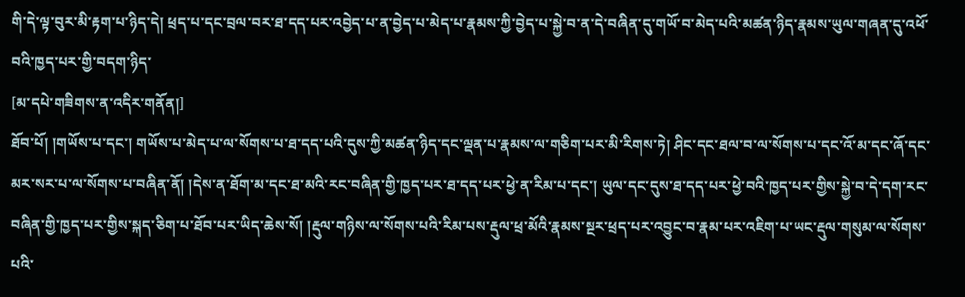གི་དེ་ལྟ་བུར་མི་རྟག་པ་ཉིད་དེ། ཕྲད་པ་དང་བྲལ་བར་ཐ་དད་པར་འབྱེད་པ་ན་བྱེད་པ་མེད་པ་རྣམས་ཀྱི་བྱེད་པ་སྐྱེ་བ་ན་དེ་བཞིན་དུ་གཡོ་བ་མེད་པའི་མཚན་ཉིད་རྣམས་ཡུལ་གཞན་དུ་འཕོ་བའི་ཁྱད་པར་གྱི་བདག་ཉིད་
[མ་དཔེ་གཟིགས་ན་འདིར་གནོན།]
ཐོབ་པོ། །གཡོས་པ་དང་། གཡོས་པ་མེད་པ་ལ་སོགས་པ་ཐ་དད་པའི་དུས་ཀྱི་མཚན་ཉིད་དང་ལྡན་པ་རྣམས་ལ་གཅིག་པར་མི་རིགས་ཏེ། ཤིང་དང་ཐལ་བ་ལ་སོགས་པ་དང་འོ་མ་དང་ཞོ་དང་མར་སར་པ་ལ་སོགས་པ་བཞིན་ནོ། །དེས་ན་ཐོག་མ་དང་ཐ་མའི་རང་བཞིན་གྱི་ཁྱད་པར་ཐ་དད་པར་ཕྱེ་ན་རིམ་པ་དང་། ཡུལ་དང་དུས་ཐ་དད་པར་ཕྱེ་བའི་ཁྱད་པར་གྱིས་སྐྱེ་བ་དེ་དག་རང་བཞིན་གྱི་ཁྱད་པར་གྱིས་སྐད་ཅིག་པ་ཐོབ་པར་ཡིད་ཆེས་སོ། །རྡུལ་གཉིས་ལ་སོགས་པའི་རིམ་པས་རྡུལ་ཕྲ་མོའི་རྣམས་སྔར་ཕྲད་པར་འབྱུང་བ་རྣམ་པར་འཇིག་པ་ཡང་རྡུལ་གསུམ་ལ་སོགས་པའི་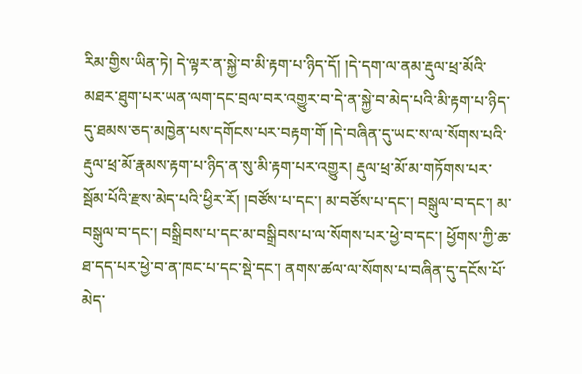རིམ་གྱིས་ཡིན་ཏེ། དེ་ལྟར་ན་སྐྱེ་བ་མི་རྟག་པ་ཉིད་དོ། །དེ་དག་ལ་ནམ་རྡུལ་ཕྲ་མོའི་མཐར་ཐུག་པར་ཡན་ལག་དང་བྲལ་བར་འགྱུར་བ་དེ་ན་སྐྱེ་བ་མེད་པའི་མི་རྟག་པ་ཉིད་དུ་ཐམས་ཅད་མཁྱེན་པས་དགོངས་པར་བརྟག་གོ །དེ་བཞིན་དུ་ཡང་ས་ལ་སོགས་པའི་རྡུལ་ཕྲ་མོ་རྣམས་རྟག་པ་ཉིད་ན་སུ་མི་རྟག་པར་འགྱུར། རྡུལ་ཕྲ་མོ་མ་གཏོགས་པར་སྦོམ་པོའི་རྫས་མེད་པའི་ཕྱིར་རོ། །བཙོས་པ་དང་། མ་བཙོས་པ་དང་། བསྒུལ་བ་དང་། མ་བསྒུལ་བ་དང་། བསྒྲིབས་པ་དང་མ་བསྒྲིབས་པ་ལ་སོགས་པར་ཕྱེ་བ་དང་། ཕྱོགས་ཀྱི་ཆ་ཐ་དད་པར་ཕྱེ་བ་ན་ཁང་པ་དང་སྡེ་དང་། ནགས་ཚལ་ལ་སོགས་པ་བཞིན་དུ་དངོས་པོ་མེད་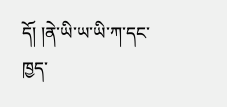དོ། །ནེ་ཡི་ཡ་ཡི་ཀ་དང་ཁྱད་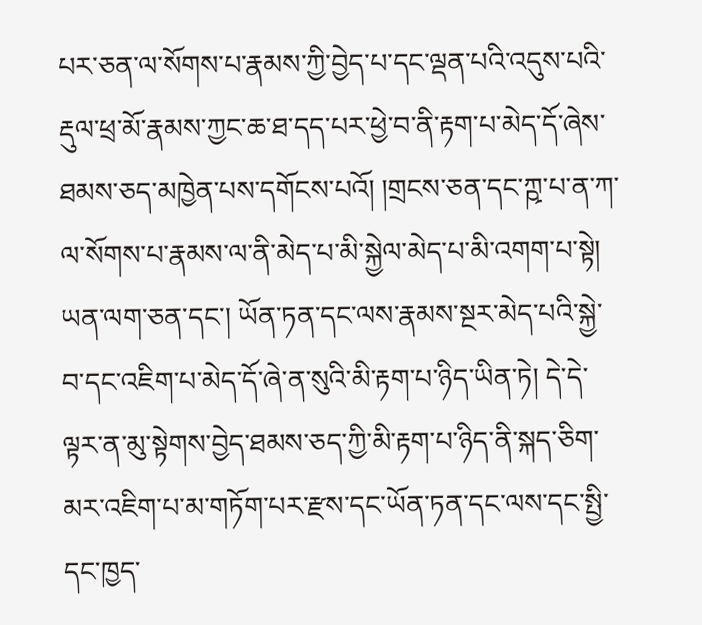པར་ཅན་ལ་སོགས་པ་རྣམས་ཀྱི་བྱེད་པ་དང་ལྡན་པའི་འདུས་པའི་རྡུལ་ཕྲ་མོ་རྣམས་ཀྱང་ཆ་ཐ་དད་པར་ཕྱེ་བ་ནི་རྟག་པ་མེད་དོ་ཞེས་ཐམས་ཅད་མཁྱེན་པས་དགོངས་པའོ། །གྲངས་ཅན་དང་ཀྵ་པ་ན་ཀ་ལ་སོགས་པ་རྣམས་ལ་ནི་མེད་པ་མི་སྐྱེལ་མེད་པ་མི་འགག་པ་སྟེ། ཡན་ལག་ཅན་དང་། ཡོན་ཏན་དང་ལས་རྣམས་སྔར་མེད་པའི་སྐྱེ་བ་དང་འཇིག་པ་མེད་དོ་ཞེ་ན་སུའི་མི་རྟག་པ་ཉིད་ཡིན་ཏེ། དེ་དེ་ལྟར་ན་མུ་སྟེགས་བྱེད་ཐམས་ཅད་ཀྱི་མི་རྟག་པ་ཉིད་ནི་སྐད་ཅིག་མར་འཇིག་པ་མ་གཏོག་པར་རྫས་དང་ཡོན་ཏན་དང་ལས་དང་སྤྱི་དང་ཁྱད་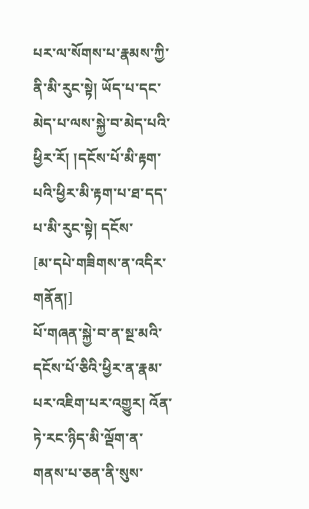པར་ལ་སོགས་པ་རྣམས་ཀྱི་ནི་མི་རུང་སྟེ། ཡོད་པ་དང་མེད་པ་ལས་སྐྱེ་བ་མེད་པའི་ཕྱིར་རོ། །དངོས་པོ་མི་རྟག་པའི་ཕྱིར་མི་རྟག་པ་ཐ་དད་པ་མི་རུང་སྟེ། དངོས་
[མ་དཔེ་གཟིགས་ན་འདིར་གནོན།]
པོ་གཞན་སྐྱེ་བ་ན་སྔ་མའི་དངོས་པོ་ཅིའི་ཕྱིར་ན་རྣམ་པར་འཇིག་པར་འགྱུར། འོན་ཏེ་རང་ཉིད་མི་ལྡོག་ན་གནས་པ་ཅན་ནི་སུས་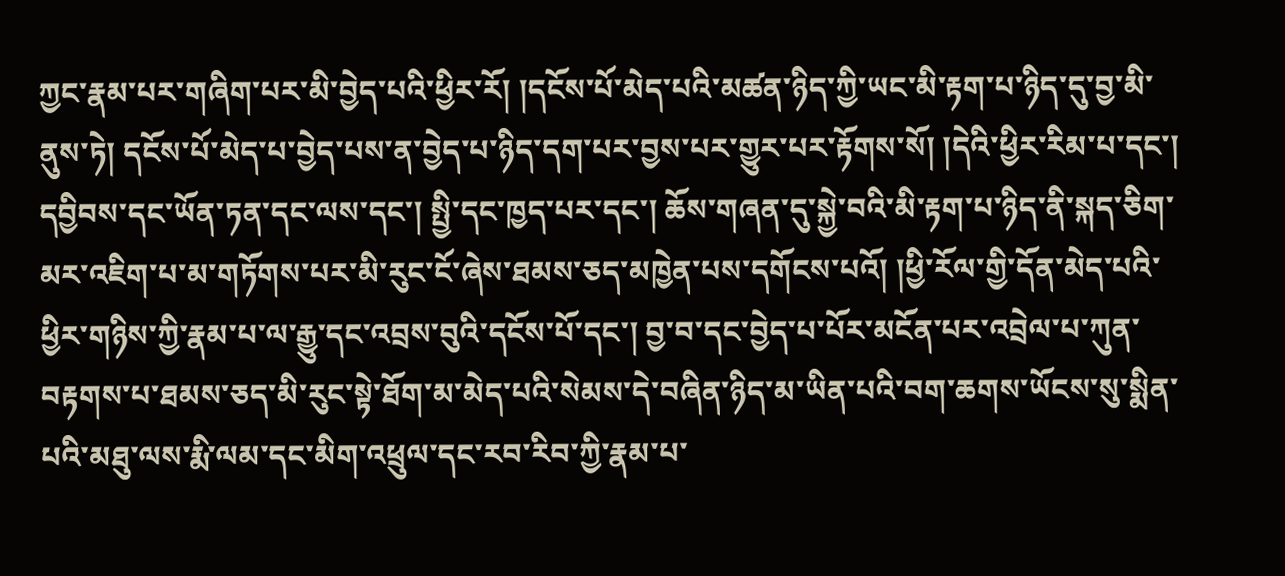ཀྱང་རྣམ་པར་གཞིག་པར་མི་བྱེད་པའི་ཕྱིར་རོ། །དངོས་པོ་མེད་པའི་མཚན་ཉིད་ཀྱི་ཡང་མི་རྟག་པ་ཉིད་དུ་བྱ་མི་ནུས་ཏེ། དངོས་པོ་མེད་པ་བྱེད་པས་ན་བྱེད་པ་ཉིད་དག་པར་བྱས་པར་གྱུར་པར་རྟོགས་སོ། །དེའི་ཕྱིར་རིམ་པ་དང་། དབྱིབས་དང་ཡོན་ཏན་དང་ལས་དང་། སྤྱི་དང་ཁྱད་པར་དང་། ཆོས་གཞན་དུ་སྐྱེ་བའི་མི་རྟག་པ་ཉིད་ནི་སྐད་ཅིག་མར་འཇིག་པ་མ་གཏོགས་པར་མི་རུང་ངོ་ཞེས་ཐམས་ཅད་མཁྱེན་པས་དགོངས་པའོ། །ཕྱི་རོལ་གྱི་དོན་མེད་པའི་ཕྱིར་གཉིས་ཀྱི་རྣམ་པ་ལ་རྒྱུ་དང་འབྲས་བུའི་དངོས་པོ་དང་། བྱ་བ་དང་བྱེད་པ་པོར་མངོན་པར་འབྲེལ་པ་ཀུན་བརྟགས་པ་ཐམས་ཅད་མི་རུང་སྟེ་ཐོག་མ་མེད་པའི་སེམས་དེ་བཞིན་ཉིད་མ་ཡིན་པའི་བག་ཆགས་ཡོངས་སུ་སྨིན་པའི་མཐུ་ལས་རྨི་ལམ་དང་མིག་འཕྲུལ་དང་རབ་རིབ་ཀྱི་རྣམ་པ་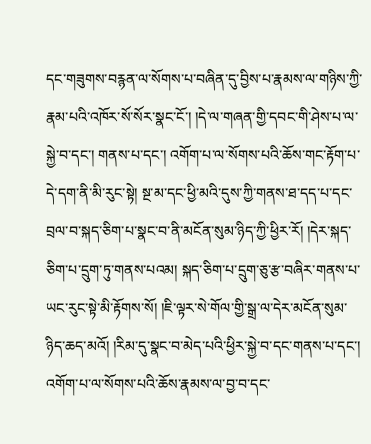དང་གཟུགས་བརྙན་ལ་སོགས་པ་བཞིན་དུ་བྱིས་པ་རྣམས་ལ་གཉིས་ཀྱི་རྣམ་པའི་འཁོར་སོ་སོར་སྣང་ངོ་། །དེ་ལ་གཞན་གྱི་དབང་གི་ཤེས་པ་ལ་སྐྱེ་བ་དང་། གནས་པ་དང་། འགོག་པ་ལ་སོགས་པའི་ཆོས་གང་རྟོག་པ་དེ་དག་ནི་མི་རུང་སྟེ། སྔ་མ་དང་ཕྱི་མའི་དུས་ཀྱི་གནས་ཐ་དད་པ་དང་བྲལ་བ་སྐད་ཅིག་པ་སྣང་བ་ནི་མངོན་སུམ་ཉིད་ཀྱི་ཕྱིར་རོ། །དེར་སྐད་ཅིག་པ་དྲུག་ཏུ་གནས་པའམ། སྐད་ཅིག་པ་དྲུག་ཅུ་རྩ་བཞིར་གནས་པ་ཡང་རུང་སྟེ་མི་རྟོགས་སོ། །ཇི་ལྟར་སེ་གོལ་གྱི་སྒྲ་ལ་དེར་མངོན་སུམ་ཉིད་ཆད་མའོ། །རིམ་དུ་སྣང་བ་མེད་པའི་ཕྱིར་སྐྱེ་བ་དང་གནས་པ་དང་། འགོག་པ་ལ་སོགས་པའི་ཆོས་རྣམས་ལ་བྱ་བ་དང་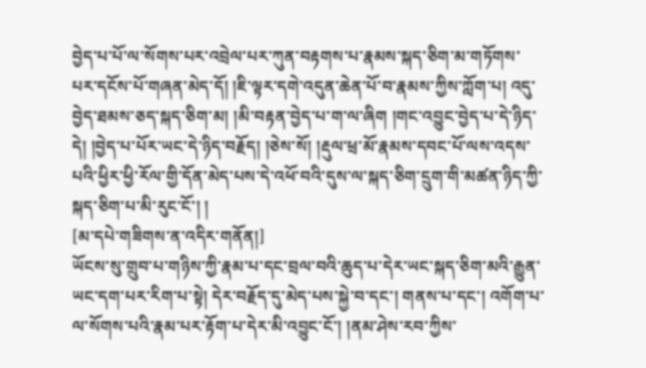བྱེད་པ་པོ་ལ་སོགས་པར་འབྲེལ་པར་ཀུན་བརྟགས་པ་རྣམས་སྐད་ཅིག་མ་གཏོགས་པར་དངོས་པོ་གཞན་མེད་དོ། །ཇི་ལྟར་དགེ་འདུན་ཆེན་པོ་བ་རྣམས་ཀྱིས་ཀློག་པ། འདུ་བྱེད་ཐམས་ཅད་སྐད་ཅིག་མ། །མི་བརྟན་བྱེད་པ་ག་ལ་ཞིག །གང་འབྱུང་བྱེད་པ་དེ་ཉིད་དེ། །བྱེད་པ་པོར་ཡང་དེ་ཉིད་བརྗོད། །ཅེས་སོ། །རྡུལ་ཕྲ་མོ་རྣམས་དབང་པོ་ལས་འདས་པའི་ཕྱིར་ཕྱི་རོལ་གྱི་དོན་མེད་པས་དེ་འཕོ་བའི་དུས་ལ་སྐད་ཅིག་དྲུག་གི་མཚན་ཉིད་ཀྱི་སྐད་ཅིག་པ་མི་རུང་ངོ་། །
[མ་དཔེ་གཟིགས་ན་འདིར་གནོན།]
ཡོངས་སུ་གྲུབ་པ་གཉིས་ཀྱི་རྣམ་པ་དང་བྲལ་བའི་ཆུད་པ་དེར་ཡང་སྐད་ཅིག་མའི་རྒྱུན་ཡང་དག་པར་རིག་པ་སྟེ། དེར་བརྗོད་དུ་མེད་པས་སྐྱེ་བ་དང་། གནས་པ་དང་། འགོག་པ་ལ་སོགས་པའི་རྣམ་པར་རྟོག་པ་དེར་མི་འབྱུང་ངོ་། །ནམ་ཤེས་རབ་ཀྱིས་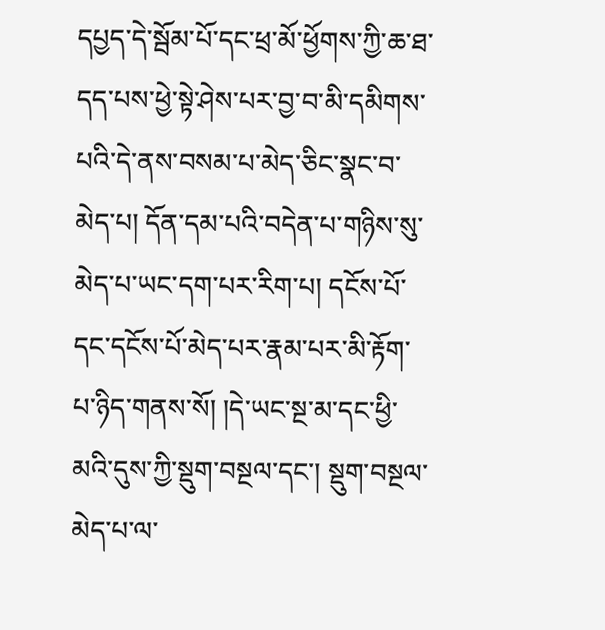དཔྱད་དེ་སྦོམ་པོ་དང་ཕྲ་མོ་ཕྱོགས་ཀྱི་ཆ་ཐ་དད་པས་ཕྱེ་སྟེ་ཤེས་པར་བྱ་བ་མི་དམིགས་པའི་དེ་ནས་བསམ་པ་མེད་ཅིང་སྣང་བ་མེད་པ། དོན་དམ་པའི་བདེན་པ་གཉིས་སུ་མེད་པ་ཡང་དག་པར་རིག་པ། དངོས་པོ་དང་དངོས་པོ་མེད་པར་རྣམ་པར་མི་རྟོག་པ་ཉིད་གནས་སོ། །དེ་ཡང་སྔ་མ་དང་ཕྱི་མའི་དུས་ཀྱི་སྡུག་བསྔལ་དང་། སྡུག་བསྔལ་མེད་པ་ལ་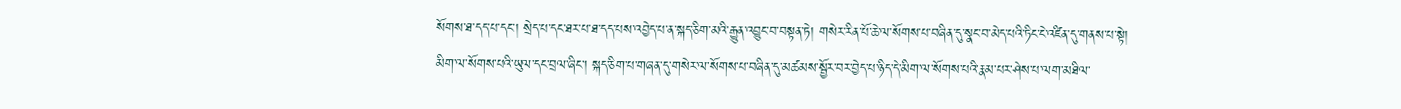སོགས་ཐ་དད་པ་དང་། སྲེད་པ་དང་ཐར་པ་ཐ་དད་པས་འབྱེད་པ་ན་སྐད་ཅིག་མའི་རྒྱུན་འབྱུང་བ་བསྟན་ཏེ། གསེར་རིན་པོ་ཆེ་ལ་སོགས་པ་བཞིན་དུ་སྣང་བ་མེད་པའི་ཏིང་ངེ་འཛིན་དུ་གནས་པ་སྟེ། མིག་ལ་སོགས་པའི་ཡུལ་དང་བྲལ་ཞིང་། སྐད་ཅིག་པ་གཞན་དུ་གསེར་ལ་སོགས་པ་བཞིན་དུ་མཚམས་སྦྱོར་བར་བྱེད་པ་ཉིད་དེ་མིག་ལ་སོགས་པའི་རྣམ་པར་ཤེས་པ་ལག་མཐིལ་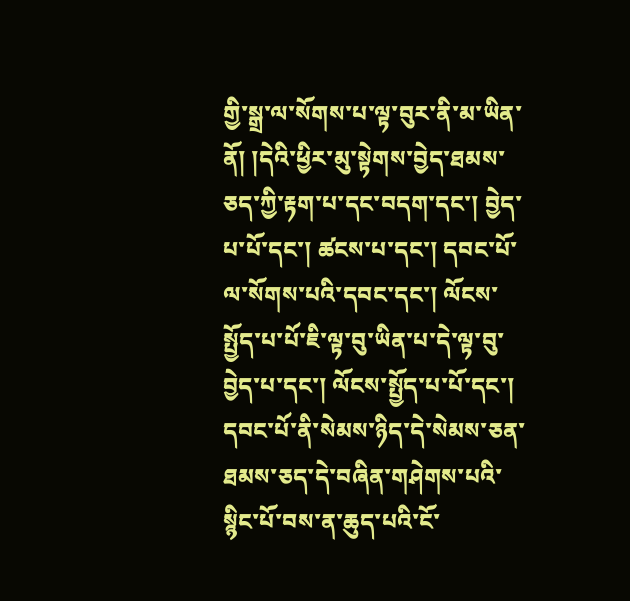གྱི་སྒྲ་ལ་སོགས་པ་ལྟ་བུར་ནི་མ་ཡིན་ནོ། །དེའི་ཕྱིར་མུ་སྟེགས་བྱེད་ཐམས་ཅད་ཀྱི་རྟག་པ་དང་བདག་དང་། བྱེད་པ་པོ་དང་། ཚངས་པ་དང་། དབང་པོ་ལ་སོགས་པའི་དབང་དང་། ལོངས་སྤྱོད་པ་པོ་ཇི་ལྟ་བུ་ཡིན་པ་དེ་ལྟ་བུ་བྱེད་པ་དང་། ལོངས་སྤྱོད་པ་པོ་དང་། དབང་པོ་ནི་སེམས་ཉིད་དེ་སེམས་ཅན་ཐམས་ཅད་དེ་བཞིན་གཤེགས་པའི་སྙིང་པོ་བས་ན་ཆུད་པའི་ངོ་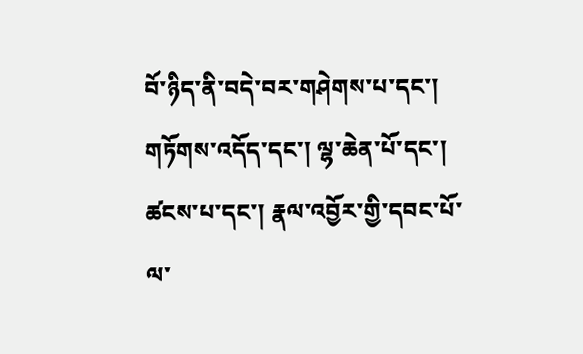བོ་ཉིད་ནི་བདེ་བར་གཤེགས་པ་དང་། གཏོགས་འདོད་དང་། ལྷ་ཆེན་པོ་དང་། ཚངས་པ་དང་། རྣལ་འབྱོར་གྱི་དབང་པོ་ལ་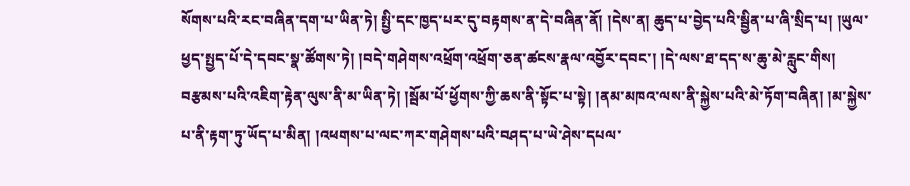སོགས་པའི་རང་བཞིན་དག་པ་ཡིན་ཏེ། སྤྱི་དང་ཁྱད་པར་དུ་བརྟགས་ན་དེ་བཞིན་ནོ། །དེས་ན། ཆུད་པ་བྱེད་པའི་སྦྱིན་པ་ཞི་སྲིད་པ། །ཡུལ་ཕྱད་སྤྱད་པོ་དེ་དབང་སྣ་ཚོགས་ཏེ། །བདེ་གཤེགས་འཕྲོག་འཕྲོག་ཅན་ཚངས་རྣལ་འབྱོར་དབང་། །དེ་ལས་ཐ་དད་ས་ཆུ་མེ་རླུང་གིས། བརྩམས་པའི་འཇིག་རྟེན་ལུས་ནི་མ་ཡིན་ཏེ། །སྦོམ་པོ་ཕྱོགས་ཀྱི་ཆས་ནི་སྟོང་པ་སྟེ། །ནམ་མཁའ་ལས་ནི་སྐྱེས་པའི་མེ་ཏོག་བཞིན། །མ་སྐྱེས་པ་ནི་རྟག་ཏུ་ཡོད་པ་མིན། །འཕགས་པ་ལང་ཀར་གཤེགས་པའི་བཤད་པ་ཡེ་ཤེས་དཔལ་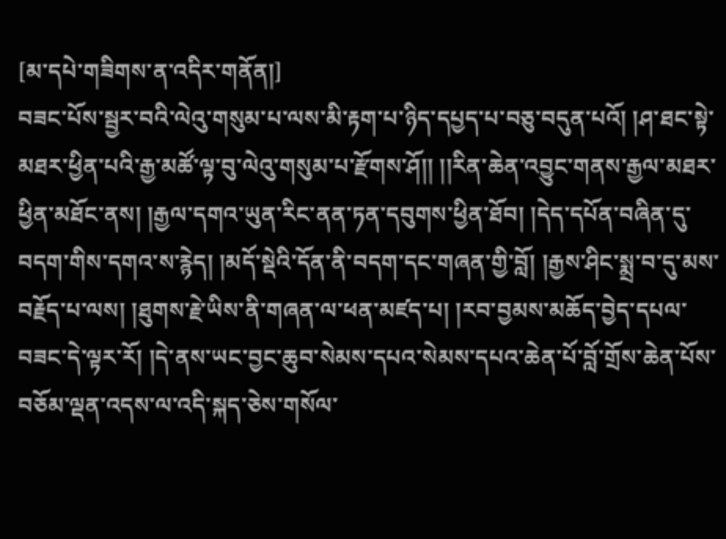[མ་དཔེ་གཟིགས་ན་འདིར་གནོན།]
བཟང་པོས་སྦྱར་བའི་ལེའུ་གསུམ་པ་ལས་མི་རྟག་པ་ཉིད་དཔྱད་པ་བཅུ་བདུན་པའོ། །ཤ་ཐང་སྟེ་མཐར་ཕྱིན་པའི་རྒྱ་མཚོ་ལྟ་བུ་ལེའུ་གསུམ་པ་རྫོགས་ཤོ།། །།རིན་ཆེན་འབྱུང་གནས་རྒྱལ་མཐར་ཕྱིན་མཐོང་ནས། །རྒྱལ་དགའ་ཡུན་རིང་ནན་ཏན་དབུགས་ཕྱིན་ཐོབ། །དེད་དཔོན་བཞིན་དུ་བདག་གིས་དགའ་ས་རྙེད། །མདོ་སྡེའི་དོན་ནི་བདག་དང་གཞན་གྱི་བློ། །རྒྱས་ཤིང་སྨྲ་བ་དུ་མས་བརྗོད་པ་ལས། །ཐུགས་རྗེ་ཡིས་ནི་གཞན་ལ་ཕན་མཛད་པ། །རབ་བྱམས་མཆོད་བྱེད་དཔལ་བཟང་དེ་ལྟར་རོ། །དེ་ནས་ཡང་བྱང་ཆུབ་སེམས་དཔའ་སེམས་དཔའ་ཆེན་པོ་བློ་གྲོས་ཆེན་པོས་བཅོམ་ལྡན་འདས་ལ་འདི་སྐད་ཅེས་གསོལ་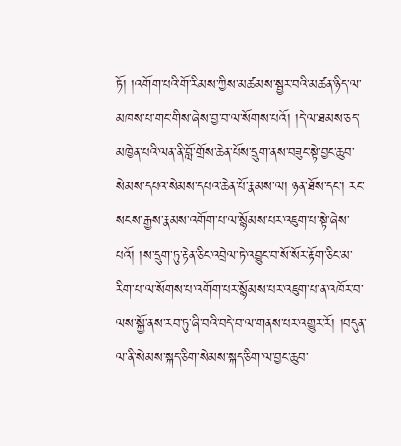ཏོ། །འགོག་པའི་གོ་རིམས་ཀྱིས་མཚམས་སྦྱར་བའི་མཚན་ཉིད་ལ་མཁས་པ་གང་གིས་ཞེས་བྱ་བ་ལ་སོགས་པའོ། །དེ་ལ་ཐམས་ཅད་མཁྱེན་པའི་ལན་ནི་བློ་གྲོས་ཆེན་པོས་དྲུག་ནས་བཟུང་སྟེ་བྱང་ཆུབ་སེམས་དཔའ་སེམས་དཔའ་ཆེན་པོ་རྣམས་ལ། ཉན་ཐོས་དང་། རང་སངས་རྒྱས་རྣམས་འགོག་པ་ལ་སྙོམས་པར་འཇུག་པ་སྟེ་ཞེས་པའོ། །ས་དྲུག་ཏུ་རྟེན་ཅིང་འབྲེལ་ཏེ་འབྱུང་བ་སོ་སོར་རྟོག་ཅིང་མ་རིག་པ་ལ་སོགས་པ་འགོག་པར་སྙོམས་པར་འཇུག་པ་ན་འཁོར་བ་ལས་སྐྱོ་ནས་རབ་ཏུ་ཞི་བའི་བདེ་བ་ལ་གནས་པར་འགྱུར་རོ། །བདུན་ལ་ནི་སེམས་སྐད་ཅིག་སེམས་སྐད་ཅིག་ལ་བྱང་ཆུབ་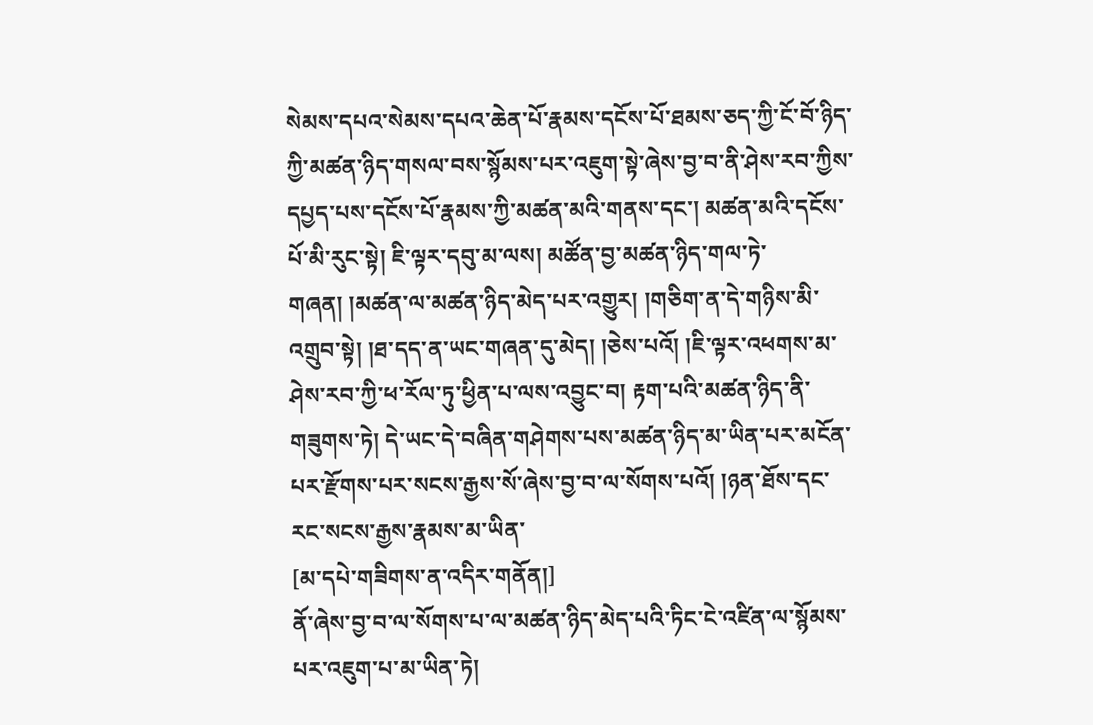སེམས་དཔའ་སེམས་དཔའ་ཆེན་པོ་རྣམས་དངོས་པོ་ཐམས་ཅད་ཀྱི་ངོ་བོ་ཉིད་ཀྱི་མཚན་ཉིད་གསལ་བས་སྙོམས་པར་འཇུག་སྟེ་ཞེས་བྱ་བ་ནི་ཤེས་རབ་ཀྱིས་དཔྱད་པས་དངོས་པོ་རྣམས་ཀྱི་མཚན་མའི་གནས་དང་། མཚན་མའི་དངོས་པོ་མི་རུང་སྟེ། ཇི་ལྟར་དབུ་མ་ལས། མཚོན་བྱ་མཚན་ཉིད་གལ་ཏེ་གཞན། །མཚན་ལ་མཚན་ཉིད་མེད་པར་འགྱུར། །གཅིག་ན་དེ་གཉིས་མི་འགྲུབ་སྟེ། །ཐ་དད་ན་ཡང་གཞན་དུ་མེད། །ཅེས་པའོ། །ཇི་ལྟར་འཕགས་མ་ཤེས་རབ་ཀྱི་ཕ་རོལ་ཏུ་ཕྱིན་པ་ལས་འབྱུང་བ། རྟག་པའི་མཚན་ཉིད་ནི་གཟུགས་ཏེ། དེ་ཡང་དེ་བཞིན་གཤེགས་པས་མཚན་ཉིད་མ་ཡིན་པར་མངོན་པར་རྫོགས་པར་སངས་རྒྱས་སོ་ཞེས་བྱ་བ་ལ་སོགས་པའོ། །ཉན་ཐོས་དང་རང་སངས་རྒྱས་རྣམས་མ་ཡིན་
[མ་དཔེ་གཟིགས་ན་འདིར་གནོན།]
ནོ་ཞེས་བྱ་བ་ལ་སོགས་པ་ལ་མཚན་ཉིད་མེད་པའི་ཏིང་ངེ་འཛིན་ལ་སྙོམས་པར་འཇུག་པ་མ་ཡིན་ཏེ།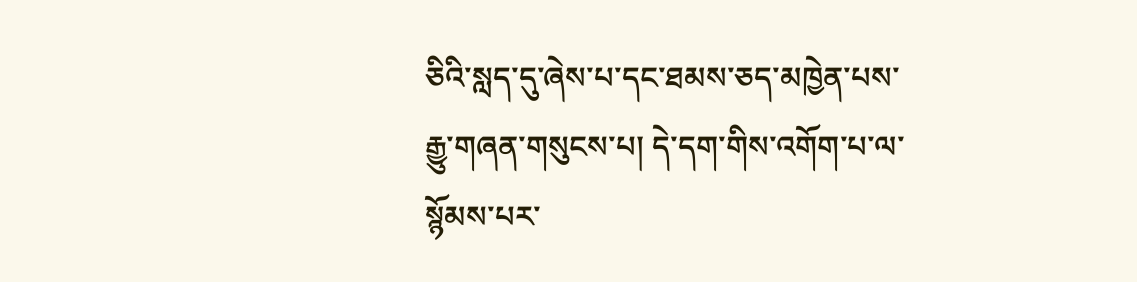ཅིའི་སླད་དུ་ཞེས་པ་དང་ཐམས་ཅད་མཁྱེན་པས་རྒྱུ་གཞན་གསུངས་པ། དེ་དག་གིས་འགོག་པ་ལ་སྙོམས་པར་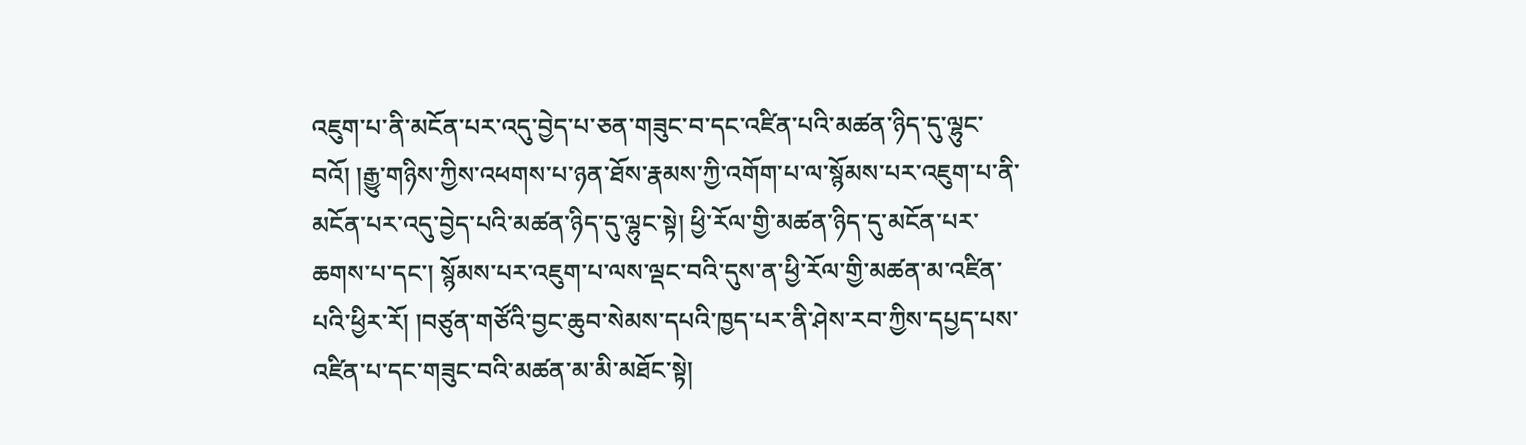འཇུག་པ་ནི་མངོན་པར་འདུ་བྱེད་པ་ཅན་གཟུང་བ་དང་འཛིན་པའི་མཚན་ཉིད་དུ་ལྷུང་བའོ། །རྒྱུ་གཉིས་ཀྱིས་འཕགས་པ་ཉན་ཐོས་རྣམས་ཀྱི་འགོག་པ་ལ་སྙོམས་པར་འཇུག་པ་ནི་མངོན་པར་འདུ་བྱེད་པའི་མཚན་ཉིད་དུ་ལྷུང་སྟེ། ཕྱི་རོལ་གྱི་མཚན་ཉིད་དུ་མངོན་པར་ཆགས་པ་དང་། སྙོམས་པར་འཇུག་པ་ལས་ལྡང་བའི་དུས་ན་ཕྱི་རོལ་གྱི་མཚན་མ་འཛིན་པའི་ཕྱིར་རོ། །བཙུན་གཙོའི་བྱང་ཆུབ་སེམས་དཔའི་ཁྱད་པར་ནི་ཤེས་རབ་ཀྱིས་དཔྱད་པས་འཛིན་པ་དང་གཟུང་བའི་མཚན་མ་མི་མཐོང་སྟེ།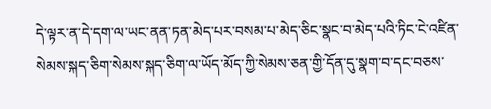དེ་ལྟར་ན་དེ་དག་ལ་ཡང་ནན་ཏན་མེད་པར་བསམ་པ་མེད་ཅིང་སྣང་བ་མེད་པའི་ཏིང་ངེ་འཛིན་སེམས་སྐད་ཅིག་སེམས་སྐད་ཅིག་ལ་ཡོད་མོད་ཀྱི་སེམས་ཅན་གྱི་དོན་དུ་སྣག་བ་དང་བཅས་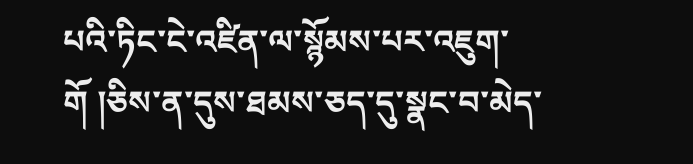པའི་ཏིང་ངེ་འཛིན་ལ་སྙོམས་པར་འཇུག་གོ །ཅིས་ན་དུས་ཐམས་ཅད་དུ་སྣང་བ་མེད་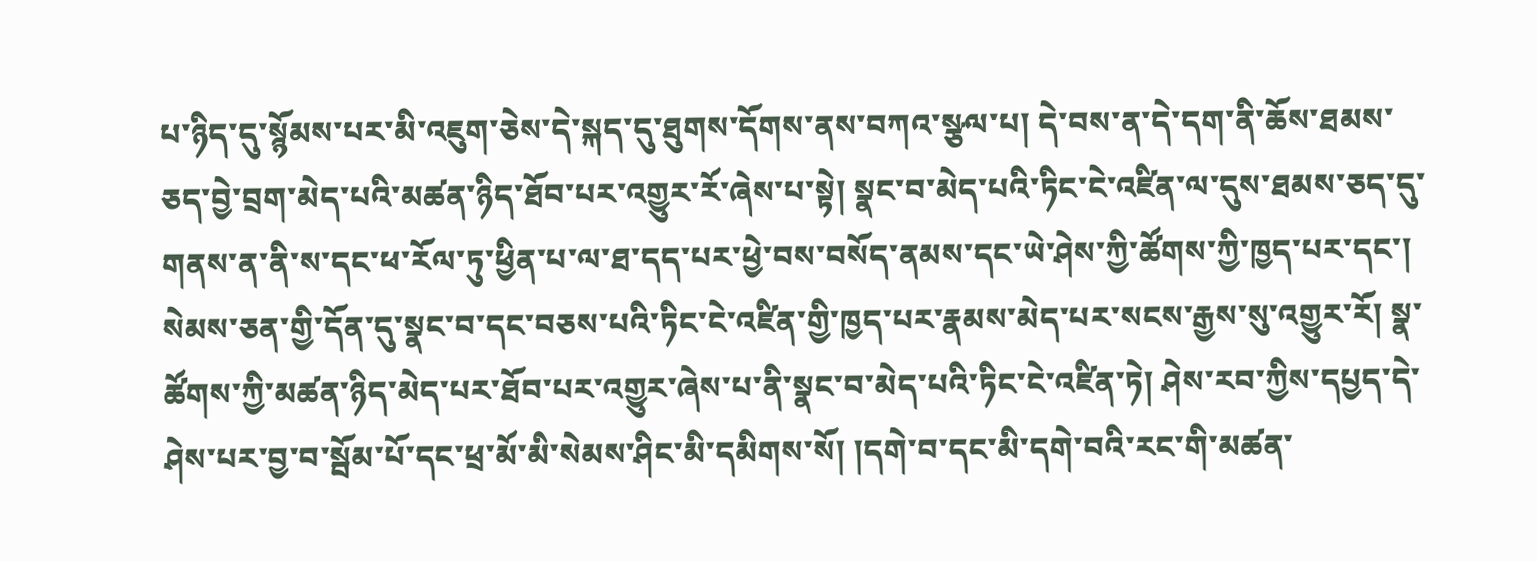པ་ཉིད་དུ་སྙོམས་པར་མི་འཇུག་ཅེས་དེ་སྐད་དུ་ཐུགས་དོགས་ནས་བཀའ་སྩལ་པ། དེ་བས་ན་དེ་དག་ནི་ཆོས་ཐམས་ཅད་བྱེ་བྲག་མེད་པའི་མཚན་ཉིད་ཐོབ་པར་འགྱུར་རོ་ཞེས་པ་སྟེ། སྣང་བ་མེད་པའི་ཏིང་ངེ་འཛིན་ལ་དུས་ཐམས་ཅད་དུ་གནས་ན་ནི་ས་དང་ཕ་རོལ་ཏུ་ཕྱིན་པ་ལ་ཐ་དད་པར་ཕྱེ་བས་བསོད་ནམས་དང་ཡེ་ཤེས་ཀྱི་ཚོགས་ཀྱི་ཁྱད་པར་དང་། སེམས་ཅན་གྱི་དོན་དུ་སྣང་བ་དང་བཅས་པའི་ཏིང་ངེ་འཛིན་གྱི་ཁྱད་པར་རྣམས་མེད་པར་སངས་རྒྱས་སུ་འགྱུར་རོ། སྣ་ཚོགས་ཀྱི་མཚན་ཉིད་མེད་པར་ཐོབ་པར་འགྱུར་ཞེས་པ་ནི་སྣང་བ་མེད་པའི་ཏིང་ངེ་འཛིན་ཏེ། ཤེས་རབ་ཀྱིས་དཔྱད་དེ་ཤེས་པར་བྱ་བ་སྦོམ་པོ་དང་ཕྲ་མོ་མི་སེམས་ཤིང་མི་དམིགས་སོ། །དགེ་བ་དང་མི་དགེ་བའི་རང་གི་མཚན་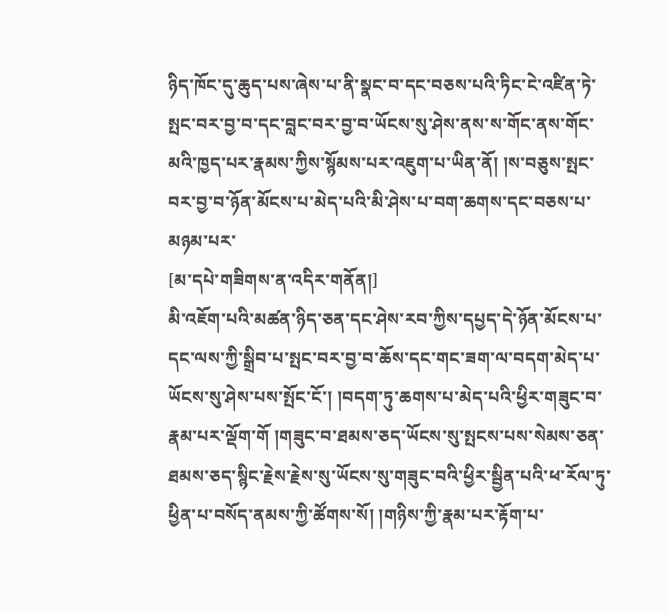ཉིད་ཁོང་དུ་ཆུད་པས་ཞེས་པ་ནི་སྣང་བ་དང་བཅས་པའི་ཏིང་ངེ་འཛིན་ཏེ་སྤང་བར་བྱ་བ་དང་བླང་བར་བྱ་བ་ཡོངས་སུ་ཤེས་ནས་ས་གོང་ནས་གོང་མའི་ཁྱད་པར་རྣམས་ཀྱིས་སྙོམས་པར་འཇུག་པ་ཡིན་ནོ། །ས་བཅུས་སྤང་བར་བྱ་བ་ཉོན་མོངས་པ་མེད་པའི་མི་ཤེས་པ་བག་ཆགས་དང་བཅས་པ་མཉམ་པར་
[མ་དཔེ་གཟིགས་ན་འདིར་གནོན།]
མི་འཇོག་པའི་མཚན་ཉིད་ཅན་དང་ཤེས་རབ་ཀྱིས་དཔྱད་དེ་ཉོན་མོངས་པ་དང་ལས་ཀྱི་སྒྲིབ་པ་སྤང་བར་བྱ་བ་ཆོས་དང་གང་ཟག་ལ་བདག་མེད་པ་ཡོངས་སུ་ཤེས་པས་སྤོང་ངོ་། །བདག་ཏུ་ཆགས་པ་མེད་པའི་ཕྱིར་གཟུང་བ་རྣམ་པར་ལྡོག་གོ །གཟུང་བ་ཐམས་ཅད་ཡོངས་སུ་སྤངས་པས་སེམས་ཅན་ཐམས་ཅད་སྙིང་རྗེས་རྗེས་སུ་ཡོངས་སུ་གཟུང་བའི་ཕྱིར་སྦྱིན་པའི་ཕ་རོལ་ཏུ་ཕྱིན་པ་བསོད་ནམས་ཀྱི་ཚོགས་སོ། །གཉིས་ཀྱི་རྣམ་པར་རྟོག་པ་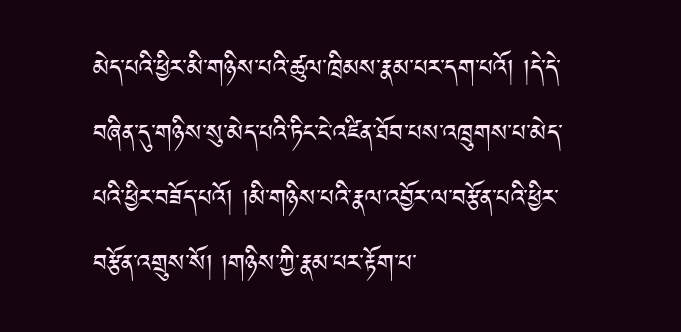མེད་པའི་ཕྱིར་མི་གཉིས་པའི་ཚུལ་ཁྲིམས་རྣམ་པར་དག་པའོ། །དེ་དེ་བཞིན་དུ་གཉིས་སུ་མེད་པའི་ཏིང་ངེ་འཛིན་ཐོབ་པས་འཁྲུགས་པ་མེད་པའི་ཕྱིར་བཟོད་པའོ། །མི་གཉིས་པའི་རྣལ་འབྱོར་ལ་བརྩོན་པའི་ཕྱིར་བརྩོན་འགྲུས་སོ། །གཉིས་ཀྱི་རྣམ་པར་རྟོག་པ་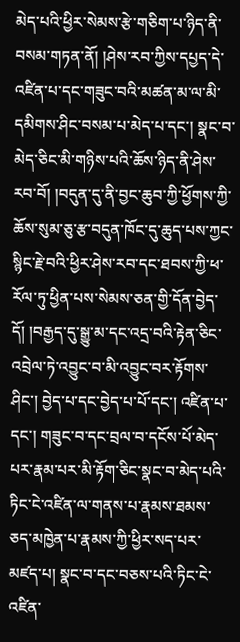མེད་པའི་ཕྱིར་སེམས་རྩེ་གཅིག་པ་ཉིད་ནི་བསམ་གཏན་ནོ། །ཤེས་རབ་ཀྱིས་དཔྱད་དེ་འཛིན་པ་དང་གཟུང་བའི་མཚན་མ་ལ་མི་དམིགས་ཤིང་བསམ་པ་མེད་པ་དང་། སྣང་བ་མེད་ཅིང་མི་གཉིས་པའི་ཆོས་ཉིད་ནི་ཤེས་རབ་བོ། །བདུན་དུ་ནི་བྱང་ཆུབ་ཀྱི་ཕྱོགས་ཀྱི་ཆོས་སུམ་ཅུ་རྩ་བདུན་ཁོང་དུ་ཆུད་པས་ཀྱང་སྙིང་རྗེ་བའི་ཕྱིར་ཤེས་རབ་དང་ཐབས་ཀྱི་ཕ་རོལ་ཏུ་ཕྱིན་པས་སེམས་ཅན་གྱི་དོན་བྱེད་དོ། །བརྒྱད་དུ་སྒྱུ་མ་དང་འདྲ་བའི་རྟེན་ཅིང་འབྲེལ་ཏེ་འབྱུང་བ་མི་འབྱུང་བར་རྟོགས་ཤིང་། བྱེད་པ་དང་བྱེད་པ་པོ་དང་། འཛིན་པ་དང་། གཟུང་བ་དང་བྲལ་བ་དངོས་པོ་མེད་པར་རྣམ་པར་མི་རྟོག་ཅིང་སྣང་བ་མེད་པའི་ཏིང་ངེ་འཛིན་ལ་གནས་པ་རྣམས་ཐམས་ཅད་མཁྱེན་པ་རྣམས་ཀྱི་ཕྱིར་སད་པར་མཛད་པ། སྣང་བ་དང་བཅས་པའི་ཏིང་ངེ་འཛིན་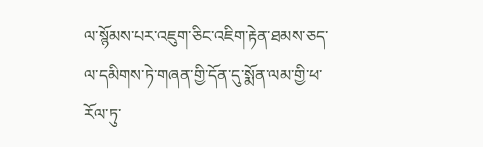ལ་སྙོམས་པར་འཇུག་ཅིང་འཇིག་རྟེན་ཐམས་ཅད་ལ་དམིགས་ཏེ་གཞན་གྱི་དོན་དུ་སྨོན་ལམ་གྱི་ཕ་རོལ་ཏུ་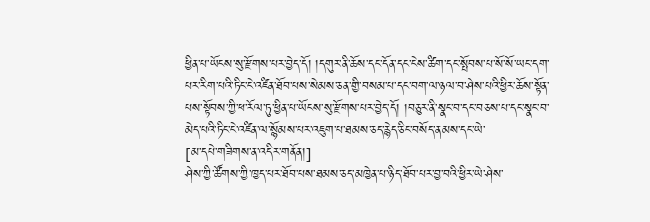ཕྱིན་པ་ཡོངས་སུ་རྫོགས་པར་བྱེད་དོ། །དགུར་ནི་ཆོས་དང་དོན་དང་ངེས་ཚིག་དང་སྤོབས་པ་སོ་སོ་ཡང་དག་པར་རིག་པའི་ཏིང་ངེ་འཛིན་ཐོབ་པས་སེམས་ཅན་གྱི་བསམ་པ་དང་བག་ལ་ཉལ་བ་ཤེས་པའི་ཕྱིར་ཆོས་སྟོན་པས་སྟོབས་ཀྱི་ཕ་རོལ་ཏུ་ཕྱིན་པ་ཡོངས་སུ་རྫོགས་པར་བྱེད་དོ། །བཅུར་ནི་སྣང་བ་དང་བཅས་པ་དང་སྣང་བ་མེད་པའི་ཏིང་ངེ་འཛིན་ལ་སྙོམས་པར་འཇུག་པ་ཐམས་ཅད་རྙེད་ཅིང་བསོད་ནམས་དང་ཡེ་
[མ་དཔེ་གཟིགས་ན་འདིར་གནོན།]
ཤེས་ཀྱི་ཚོགས་ཀྱི་ཁྱད་པར་ཐོབ་པས་ཐམས་ཅད་མཁྱེན་པ་ཉིད་ཐོབ་པར་བྱ་བའི་ཕྱིར་ཡེ་ཤེས་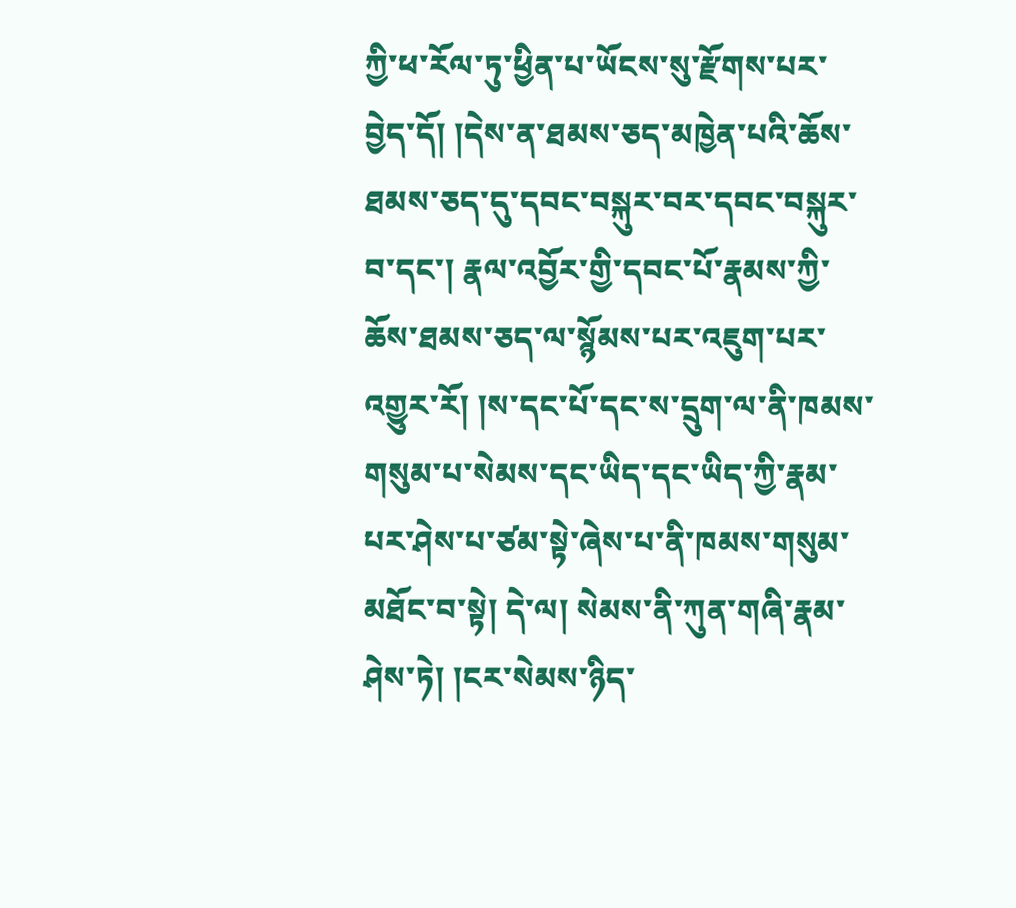ཀྱི་ཕ་རོལ་ཏུ་ཕྱིན་པ་ཡོངས་སུ་རྫོགས་པར་བྱེད་དོ། །དེས་ན་ཐམས་ཅད་མཁྱེན་པའི་ཆོས་ཐམས་ཅད་དུ་དབང་བསྐུར་བར་དབང་བསྐུར་བ་དང་། རྣལ་འབྱོར་གྱི་དབང་པོ་རྣམས་ཀྱི་ཆོས་ཐམས་ཅད་ལ་སྙོམས་པར་འཇུག་པར་འགྱུར་རོ། །ས་དང་པོ་དང་ས་དྲུག་ལ་ནི་ཁམས་གསུམ་པ་སེམས་དང་ཡིད་དང་ཡིད་ཀྱི་རྣམ་པར་ཤེས་པ་ཙམ་སྟེ་ཞེས་པ་ནི་ཁམས་གསུམ་མཐོང་བ་སྟེ། དེ་ལ། སེམས་ནི་ཀུན་གཞི་རྣམ་ཤེས་ཏེ། །ངར་སེམས་ཉིད་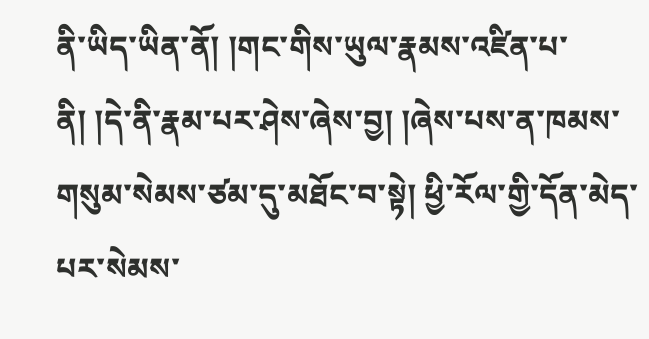ནི་ཡིད་ཡིན་ནོ། །གང་གིས་ཡུལ་རྣམས་འཛིན་པ་ནི། །དེ་ནི་རྣམ་པར་ཤེས་ཞེས་བྱ། །ཞེས་པས་ན་ཁམས་གསུམ་སེམས་ཙམ་དུ་མཐོང་བ་སྟེ། ཕྱི་རོལ་གྱི་དོན་མེད་པར་སེམས་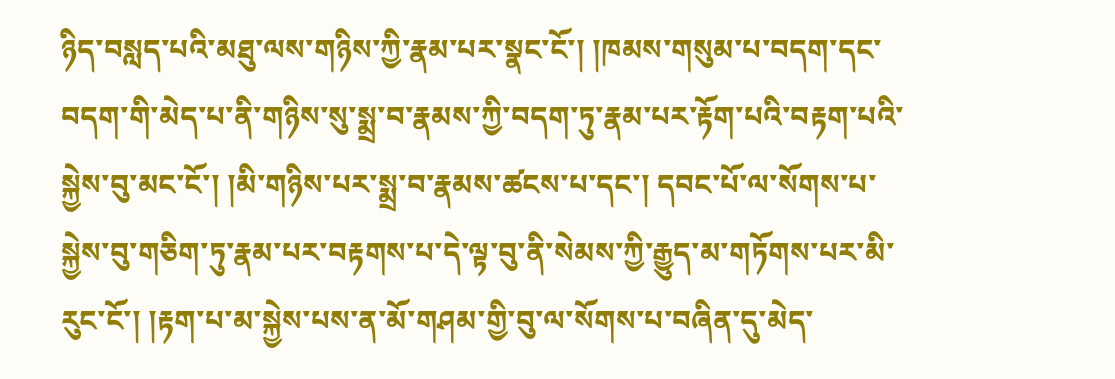ཉིད་བསླད་པའི་མཐུ་ལས་གཉིས་ཀྱི་རྣམ་པར་སྣང་ངོ་། །ཁམས་གསུམ་པ་བདག་དང་བདག་གི་མེད་པ་ནི་གཉིས་སུ་སྨྲ་བ་རྣམས་ཀྱི་བདག་ཏུ་རྣམ་པར་རྟོག་པའི་བརྟག་པའི་སྐྱེས་བུ་མང་ངོ་། །མི་གཉིས་པར་སྨྲ་བ་རྣམས་ཚངས་པ་དང་། དབང་པོ་ལ་སོགས་པ་སྐྱེས་བུ་གཅིག་ཏུ་རྣམ་པར་བརྟགས་པ་དེ་ལྟ་བུ་ནི་སེམས་ཀྱི་རྒྱུད་མ་གཏོགས་པར་མི་རུང་ངོ་། །རྟག་པ་མ་སྐྱེས་པས་ན་མོ་གཤམ་གྱི་བུ་ལ་སོགས་པ་བཞིན་དུ་མེད་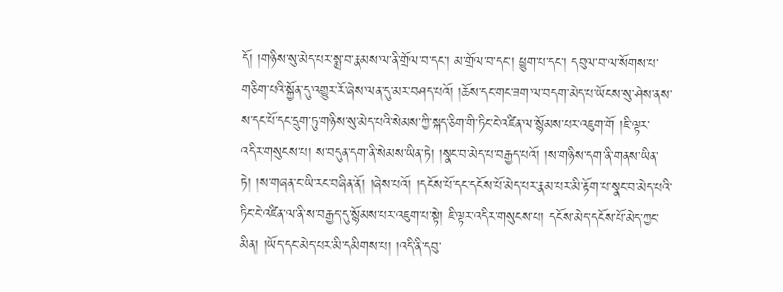དོ། །གཉིས་སུ་མེད་པར་སྨྲ་བ་རྣམས་ལ་ནི་གྲོལ་བ་དང་། མ་གྲོལ་བ་དང་། ཕྱུག་པ་དང་། དབུལ་བ་ལ་སོགས་པ་གཅིག་པའི་སྐྱོན་དུ་འགྱུར་རོ་ཞེས་ལན་དུ་མར་བཤད་པའོ། །ཆོས་དང་གང་ཟག་ལ་བདག་མེད་པ་ཡོངས་སུ་ཤེས་ནས་ས་དང་པོ་དང་དྲུག་ཏུ་གཉིས་སུ་མེད་པའི་སེམས་ཀྱི་སྐད་ཅིག་གི་ཏིང་ངེ་འཛིན་ལ་སྙོམས་པར་འཇུག་གོ །ཇི་ལྟར་འདིར་གསུངས་པ། ས་བདུན་དག་ནི་སེམས་ཡིན་ཏེ། །སྣང་བ་མེད་པ་བརྒྱད་པའོ། །ས་གཉིས་དག་ནི་གནས་ཡིན་ཏེ། །ས་གཞན་ང་ཡི་རང་བཞིན་ནོ། །ཞེས་པའོ། །དངོས་པོ་དང་དངོས་པོ་མེད་པར་རྣམ་པར་མི་རྟོག་པ་སྣང་བ་མེད་པའི་ཏིང་ངེ་འཛིན་ལ་ནི་ས་བརྒྱད་དུ་སྙོམས་པར་འཇུག་པ་སྟེ། ཇི་ལྟར་འདིར་གསུངས་པ། དངོས་མེད་དངོས་པོ་མེད་ཀྱང་མིན། །ཡོད་དང་མེད་པར་མི་དམིགས་པ། །འདི་ནི་དབུ་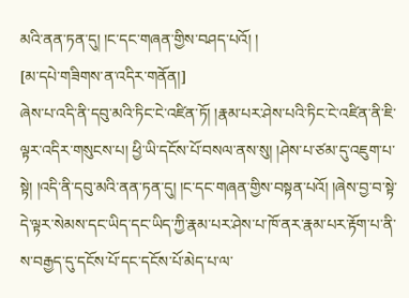མའི་ནན་ཏན་དུ། །ང་དང་གཞན་གྱིས་བཤད་པའོ། །
[མ་དཔེ་གཟིགས་ན་འདིར་གནོན།]
ཞེས་པ་འདི་ནི་དབུ་མའི་ཏིང་ངེ་འཛིན་ཏོ། །རྣམ་པར་ཤེས་པའི་ཏིང་ངེ་འཛིན་ནི་ཇི་ལྟར་འདིར་གསུངས་པ། ཕྱི་ཡི་དངོས་པོ་བསལ་ནས་སུ། །ཤེས་པ་ཙམ་དུ་འཇུག་པ་སྟེ། །འདི་ནི་དབུ་མའི་ནན་ཏན་དུ། །ང་དང་གཞན་གྱིས་བསྟན་པའོ། །ཞེས་བྱ་བ་སྟེ་དེ་ལྟར་སེམས་དང་ཡིད་དང་ཡིད་ཀྱི་རྣམ་པར་ཤེས་པ་ཁོ་ནར་རྣམ་པར་རྟོག་པ་ནི་ས་བརྒྱད་དུ་དངོས་པོ་དང་དངོས་པོ་མེད་པ་ལ་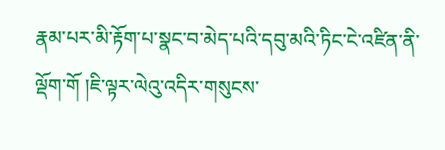རྣམ་པར་མི་རྟོག་པ་སྣང་བ་མེད་པའི་དབུ་མའི་ཏིང་ངེ་འཛིན་ནི་ལྡོག་གོ །ཇི་ལྟར་ལེའུ་འདིར་གསུངས་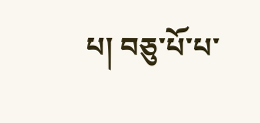པ། བཅུ་པོ་པ་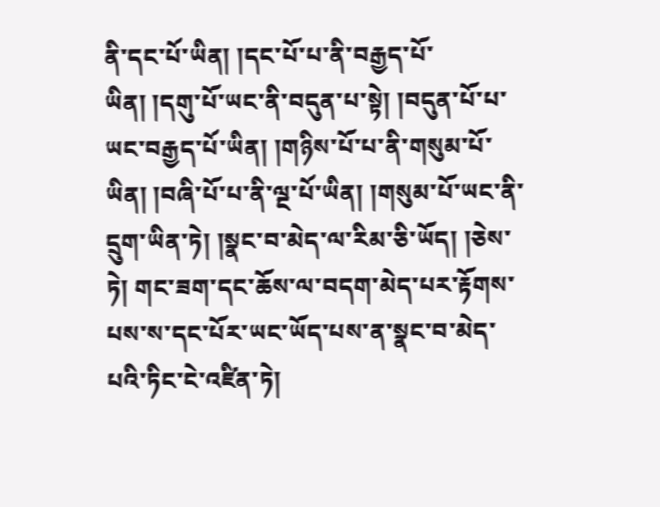ནི་དང་པོ་ཡིན། །དང་པོ་པ་ནི་བརྒྱད་པོ་ཡིན། །དགུ་པོ་ཡང་ནི་བདུན་པ་སྟེ། །བདུན་པོ་པ་ཡང་བརྒྱད་པོ་ཡིན། །གཉིས་པོ་པ་ནི་གསུམ་པོ་ཡིན། །བཞི་པོ་པ་ནི་ལྔ་པོ་ཡིན། །གསུམ་པོ་ཡང་ནི་དྲུག་ཡིན་ཏེ། །སྣང་བ་མེད་ལ་རིམ་ཅི་ཡོད། །ཅེས་ཏེ། གང་ཟག་དང་ཆོས་ལ་བདག་མེད་པར་རྟོགས་པས་ས་དང་པོར་ཡང་ཡོད་པས་ན་སྣང་བ་མེད་པའི་ཏིང་ངེ་འཛིན་ཏེ།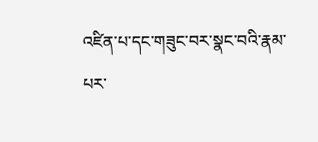འཛིན་པ་དང་གཟུང་བར་སྣང་བའི་རྣམ་པར་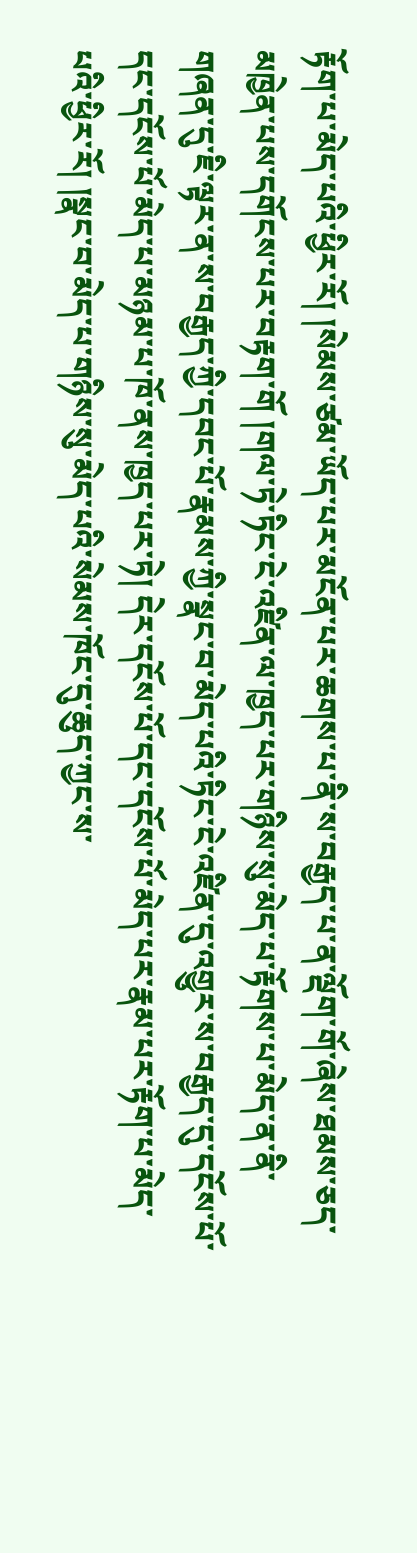རྟོག་པ་མེད་པའི་ཕྱིར་རོ། །སེམས་ཙམ་ཡོད་པར་མངོན་པར་ཆགས་པ་ནི་ས་བརྒྱད་པ་ན་ལྡོག་གོ་ཞེས་ཐམས་ཅད་མཁྱེན་པས་དགོངས་པར་བརྟག་གོ །གལ་ཏེ་ཏིང་ངེ་འཛིན་ལ་ཁྱད་པར་གཉིས་སུ་མེད་པ་རྟོགས་པ་མེད་ན་ནི་གཞན་དུ་ཇི་ལྟར་ན་ས་བརྒྱད་ཀྱི་དབང་པོ་རྣམས་ཀྱི་སྣང་བ་མེད་པའི་ཏིང་ངེ་འཛིན་དུ་འགྱུར་ས་བརྒྱད་དུ་དངོས་པོ་དང་དངོས་པོ་མེད་པ་མཉམ་པ་ཁོ་ནས་ཁྱད་པར་ཏེ། དེར་དངོས་པོ་དང་དངོས་པོ་མེད་པར་རྣམ་པར་རྟོག་པ་མེད་པའི་ཕྱིར་རོ། །སྣང་བ་མེད་པ་གཉིས་སུ་མེད་པའི་སེམས་ཁོང་དུ་ཆུད་ཀྱང་ས་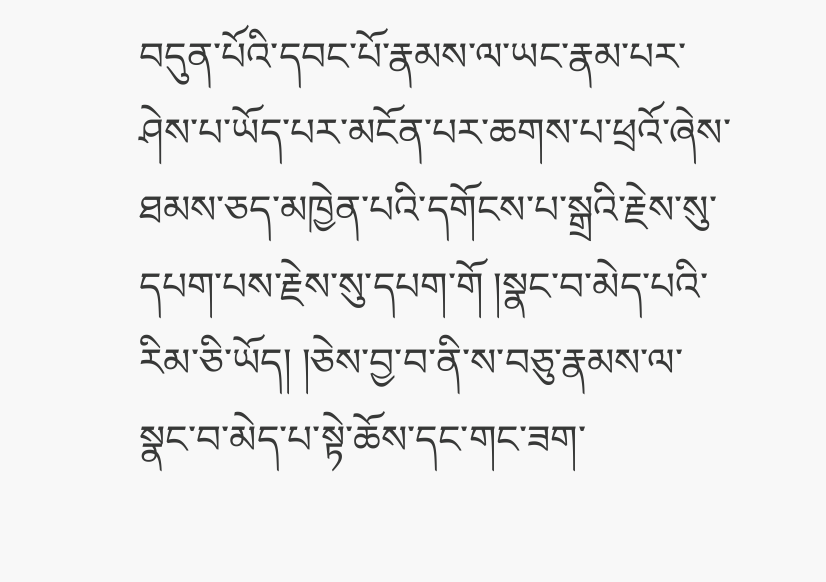བདུན་པོའི་དབང་པོ་རྣམས་ལ་ཡང་རྣམ་པར་ཤེས་པ་ཡོད་པར་མངོན་པར་ཆགས་པ་ཕྲའོ་ཞེས་ཐམས་ཅད་མཁྱེན་པའི་དགོངས་པ་སྒྲའི་རྗེས་སུ་དཔག་པས་རྗེས་སུ་དཔག་གོ །སྣང་བ་མེད་པའི་རིམ་ཅི་ཡོད། །ཅེས་བྱ་བ་ནི་ས་བཅུ་རྣམས་ལ་སྣང་བ་མེད་པ་སྟེ་ཆོས་དང་གང་ཟག་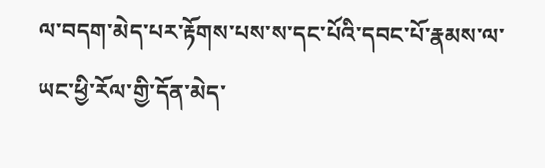ལ་བདག་མེད་པར་རྟོགས་པས་ས་དང་པོའི་དབང་པོ་རྣམས་ལ་ཡང་ཕྱི་རོལ་གྱི་དོན་མེད་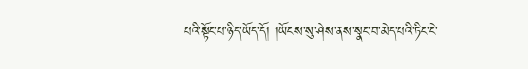པའི་སྟོང་པ་ཉིད་ཡོད་དོ། །ཡོངས་སུ་ཤེས་ནས་སྣང་བ་མེད་པའི་ཏིང་ངེ་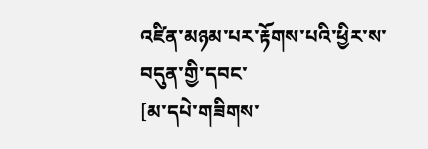འཛིན་མཉམ་པར་རྟོགས་པའི་ཕྱིར་ས་བདུན་གྱི་དབང་
[མ་དཔེ་གཟིགས་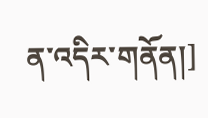ན་འདིར་གནོན།]